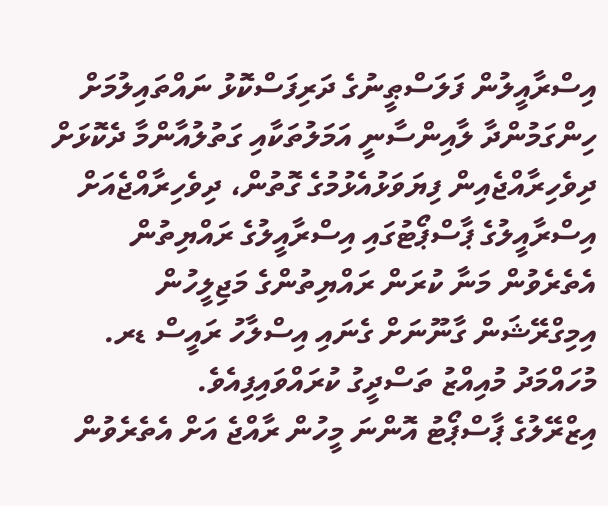އިސްރާއީލުން ފަލަސްޠީނުގެ ދަރިފަސްކޮޅު ނައްތައިލުމަށް ހިންގަމުންދާ ލާއިންސާނީ އަމަލުތަކާއި ގަތުލުއާންމާ ދެކޮޅަށް ދިވެހިރާއްޖެއިން ފިޔަވަޅުއެޅުމުގެ ގޮތުން، ދިވެހިރާއްޖެއަށް އިސްރާއީލުގެ ޕާސްޕޯޓުގައި އިސްރާއީލުގެ ރައްޔިތުން އެތެރެވުން މަނާ ކުރަން ރައްޔިތުންގެ މަޖިލީހުން އިމިގްރޭޝަން ގާނޫނަށް ގެނައި އިސްލާހު ރައީސް ޑރ. މުހައްމަދު މުއިއްޒު ތަސްދީގު ކުރައްވައިފިއެވެ.
އިޒްރޭލުގެ ޕާސްޕޯޓު އޮންނަ މީހުން ރާއްޖެ އަށް އެތެރެވުން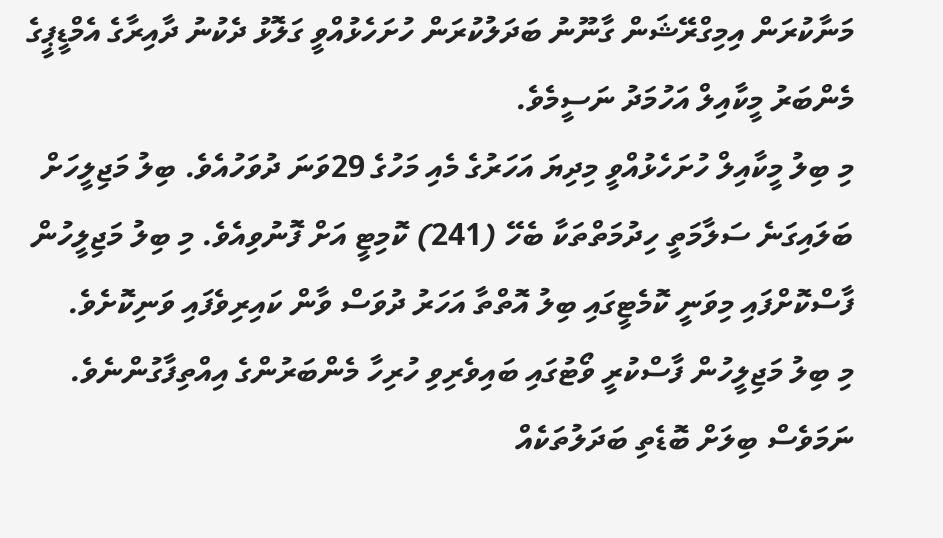މަނާކުރަން އިމިގްރޭޝަން ގާނޫނު ބަދަލުކުރަން ހުށަހެޅުއްވީ ގަލޮޅު ދެކުނު ދާއިރާގެ އެމްޑީޕީގެ މެންބަރު މީކާއިލް އަހުމަދު ނަސީމެވެ.
މި ބިލު މީކާއިލް ހުށަހެޅުއްވީ މިދިޔަ އަހަރުގެ މެއި މަހުގެ 29ވަނަ ދުވަހުއެވެ. ބިލު މަޖިލީހަށް ބަލައިގަނެ ސަލާމަތީ ހިދުމަތްތަކާ ބެހޭ (241) ކޮމިޓީ އަށް ފޮނުވިއެވެ. މި ބިލު މަޖިލީހުން ފާސްކޮށްފައި މިވަނީ ކޮމެޓީގައި ބިލު އޮތްތާ އަހަރު ދުވަސް ވާން ކައިރިވެފައި ވަނިކޮށެވެ.
މި ބިލު މަޖިލީހުން ފާސްކުރީ ވޯޓުގައި ބައިވެރިވި ހުރިހާ މެންބަރުންގެ އިއްތިފާގުންނެވެ. ނަމަވެސް ބިލަށް ބޮޑެތި ބަދަލުތަކެއް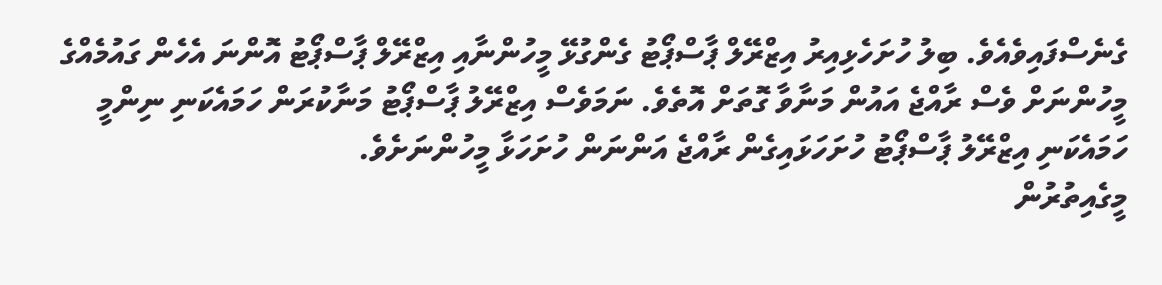ގެނެސްފައިވެއެވެ. ބިލު ހުށަހެޅިއިރު އިޒްރޭލް ޕާސްޕޯޓު ގެންގުޅޭ މީހުންނާއި އިޒްރޭލް ޕާސްޕޯޓު އޮންނަ އެހެން ގައުމެއްގެ މީހުންނަށް ވެސް ރާއްޖެ އައުން މަނާވާ ގޮތަށް އޮތެވެ. ނަމަވެސް އިޒްރޭލު ޕާސްޕޯޓު މަނާކުރަން ހަމައެކަނި ނިންމީ ހަމައެކަނި އިޒްރޭލު ޕާސްޕޯޓު ހުށަހަޅައިގެން ރާއްޖެ އަންނަން ހުށަހަޅާ މީހުންނަށެވެ.
މީގެއިތުރުން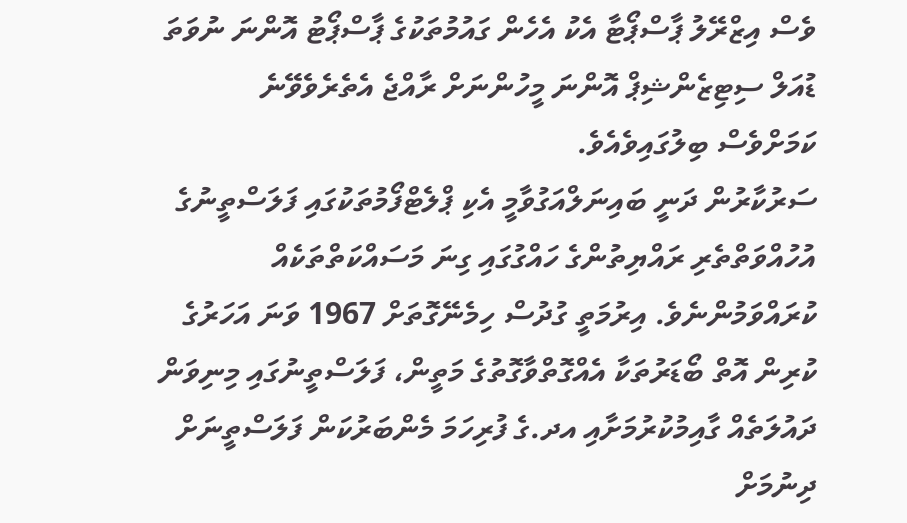ވެސް އިޒްރޭލު ޕާސްޕޯޓާ އެކު އެހެން ގައުމުތަކުގެ ޕާސްޕޯޓު އޮންނަ ނުވަތަ ޑުއަލް ސިޓިޒެންޝިޕް އޮންނަ މީހުންނަށް ރާއްޖެ އެތެރެވެވޭނެ ކަމަށްވެސް ބިލުގައިވެއެވެ.
ސަރުކާރުން ދަނީ ބައިނަލްއަގުވާމީ އެކި ޕްލެޓްފޯމުތަކުގައި ފަލަސްތީނުގެ އުހުއްވަތްތެރި ރައްޔިތުންގެ ހައްގުގައި ގިނަ މަސައްކަތްތަކެއް ކުރައްވަމުންނެވެ. އިރުމަތީ ގުދުސް ހިމެނޭގޮތަށް 1967 ވަނަ އަހަރުގެ ކުރިން އޮތް ބޯޑަރުތަކާ އެއްގޮތްވާގޮތުގެ މަތީން، ފަލަސްތީނުގައި މިނިވަން ދައުލަތެއް ގާއިމުކުރުމަށާއި އދ.ގެ ފުރިހަމަ މެންބަރުކަން ފަލަސްތީނަށް ދިނުމަށް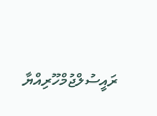ރައީސުލްޖުމްހޫރިއްޔާ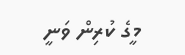މީގެ ކުރިން ވަނީ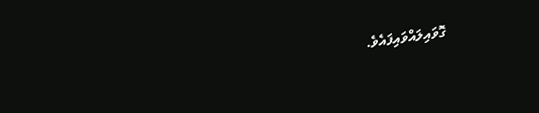ގޮވައިލައްވައިފައެވެ.